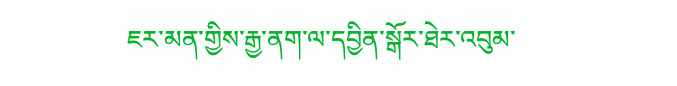ཇར་མན་གྱིས་རྒྱ་ནག་ལ་དབྱིན་སྒོར་ཐེར་འབུམ་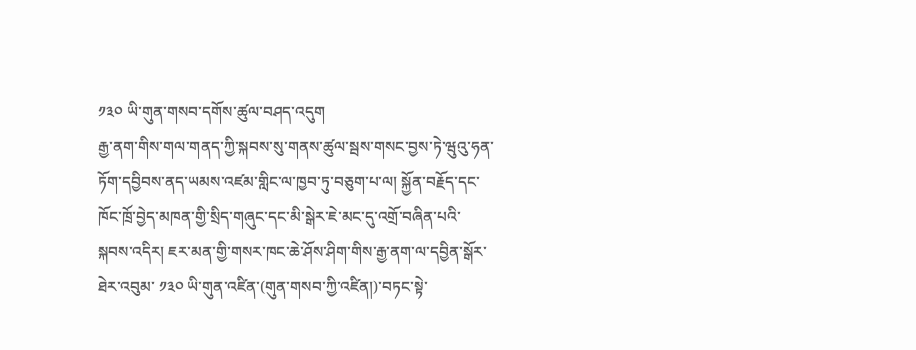༡༣༠ ཡི་གུན་གསབ་དགོས་ཚུལ་བཤད་འདུག
རྒྱ་ནག་གིས་གལ་གནད་ཀྱི་སྐབས་སུ་གནས་ཚུལ་སྦས་གསང་བྱས་ཏེ་ཝུའུ་ཧན་ཏོག་དབྱིབས་ནད་ཡམས་འཛམ་གླིང་ལ་ཁྱབ་ཏུ་བཅུག་པ་ལ། སྐྱོན་བརྗོད་དང་ཁོང་ཁྲོ་བྱེད་མཁན་གྱི་སྲིད་གཞུང་དང་མི་སྒེར་ཇེ་མང་དུ་འགྲོ་བཞིན་པའི་སྐབས་འདིར། ཇར་མན་གྱི་གསར་ཁང་ཆེ་ཤོས་ཤིག་གིས་རྒྱ་ནག་ལ་དབྱིན་སྒོར་ཐེར་འབུམ་ ༡༣༠ ཡི་གུན་འཛིན་(གུན་གསབ་ཀྱི་འཛིན།)་བཏང་སྟེ་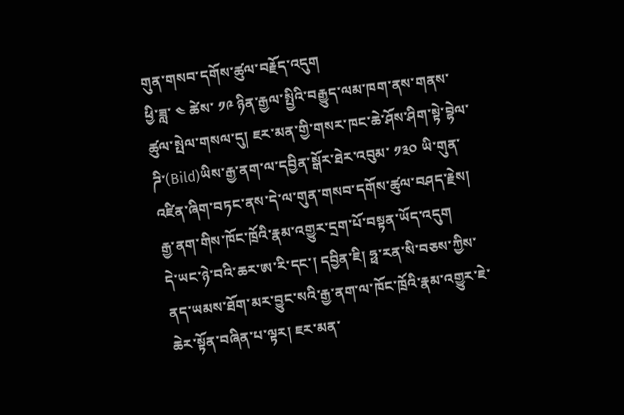གུན་གསབ་དགོས་ཚུལ་བརྗོད་འདུག
ཕྱི་ཟླ་ ༤ ཚེས་ ༡༩ ཉིན་རྒྱལ་སྤྱིའི་བརྒྱུད་ལམ་ཁག་ནས་གནས་ཚུལ་སྤེལ་གསལ་དུ། ཇར་མན་གྱི་གསར་ཁང་ཆེ་ཤོས་ཤིག་སྟེ་བྷེལ་ཌི་(Bild)ཡིས་རྒྱ་ནག་ལ་དབྱིན་སྒོར་ཐེར་འབུམ་ ༡༣༠ ཡི་གུན་འཛིན་ཞིག་བཏང་ནས་དེ་ལ་གུན་གསབ་དགོས་ཚུལ་བཤད་རྗེས། རྒྱ་ནག་གིས་ཁོང་ཁྲོའི་རྣམ་འགྱུར་དྲག་པོ་བསྟན་ཡོད་འདུག
དེ་ཡང་ཉེ་བའི་ཆར་ཨ་རི་དང་། དབྱིན་ཇི། ཧྥ་རན་སི་བཅས་ཀྱིས་ནད་ཡམས་ཐོག་མར་བྱུང་སའི་རྒྱ་ནག་ལ་ཁོང་ཁྲོའི་རྣམ་འགྱུར་ཇེ་ཆེར་སྟོན་བཞིན་པ་ལྟར། ཇར་མན་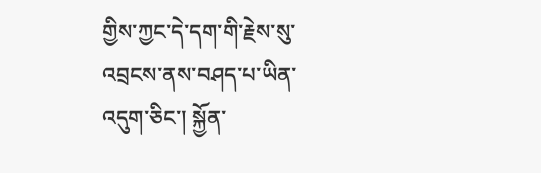གྱིས་ཀྱང་དེ་དག་གི་རྗེས་སུ་འབྲངས་ནས་བཤད་པ་ཡིན་འདུག་ཅིང་། སྐྱོན་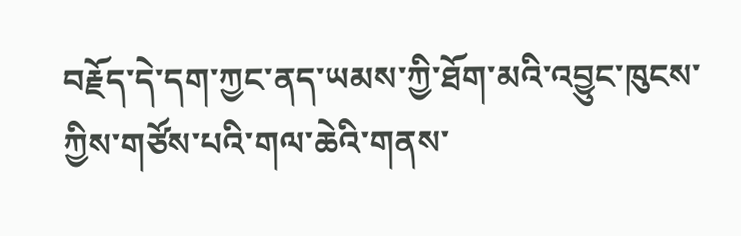བརྗོད་དེ་དག་ཀྱང་ནད་ཡམས་ཀྱི་ཐོག་མའི་འབྱུང་ཁུངས་ཀྱིས་གཙོས་པའི་གལ་ཆེའི་གནས་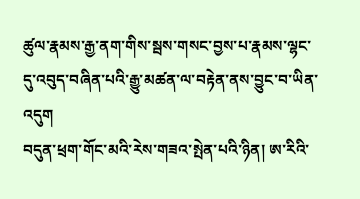ཚུལ་རྣམས་རྒྱ་ནག་གིས་སྦས་གསང་བྱས་པ་རྣམས་ལྷང་དུ་འབུད་བཞིན་པའི་རྒྱུ་མཚན་ལ་བརྟེན་ནས་བྱུང་བ་ཡིན་འདུག
བདུན་ཕྲག་གོང་མའི་རེས་གཟའ་སྤེན་པའི་ཉིན། ཨ་རིའི་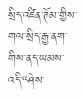སྲིད་འཛིན་ཊོམ་གྱིས་གལ་སྲིད་རྒྱ་ནག་གིས་ནད་ཡམས་འདི་“ཤེས་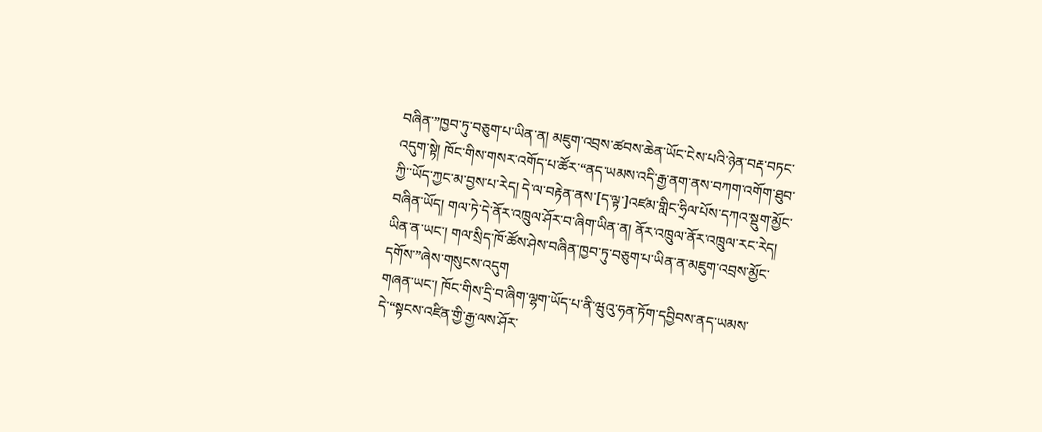བཞིན་”ཁྱབ་ཏུ་བཅུག་པ་ཡིན་ན། མཇུག་འབྲས་ཚབས་ཆེན་ཡོང་ངེས་པའི་ཉེན་བརྡ་བཏང་འདུག་སྟེ། ཁོང་གིས་གསར་འགོད་པ་ཚོར་“ནད་ཡམས་འདི་རྒྱ་ནག་ནས་བཀག་འགོག་ཐུབ་ཀྱི་་ཡོད་ཀྱང་མ་བྱས་པ་རེད། དེ་ལ་བརྟེན་ནས་[ད་ལྟ་]འཛམ་གླིང་ཧྲིལ་པོས་དཀའ་སྡུག་མྱོང་བཞིན་ཡོད། གལ་ཏེ་དེ་ནོར་འཁྲུལ་ཤོར་བ་ཞིག་ཡིན་ན། ནོར་འཁྲུལ་ནོར་འཁྲུལ་རང་རེད། ཡིན་ན་ཡང་། གལ་སྲིད་ཁོ་ཚོས་ཤེས་བཞིན་ཁྱབ་ཏུ་བཅུག་པ་ཡིན་ན་མཇུག་འབྲས་མྱོང་དགོས་”ཞེས་གསུངས་འདུག
གཞན་ཡང་། ཁོང་གིས་དྲི་བ་ཞིག་ལྷག་ཡོད་པ་ནི་ཝུའུ་ཧན་ཏོག་དབྱིབས་ནད་ཡམས་དེ་“སྟངས་འཛིན་གྱི་རྒྱ་ལས་ཤོར་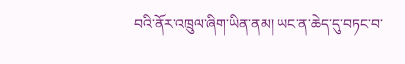བའི་ནོར་འཁྲུལ་ཞིག་ཡིན་ནམ། ཡང་ན་ཆེད་དུ་བཏང་བ་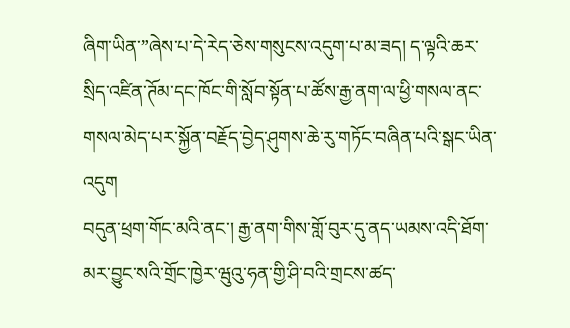ཞིག་ཡིན་”ཞེས་པ་དེ་རེད་ཅེས་གསུངས་འདུག་པ་མ་ཟད། ད་ལྟའི་ཆར་སྲིད་འཛིན་ཊོམ་དང་ཁོང་གི་སློབ་སྟོན་པ་ཚོས་རྒྱ་ནག་ལ་ཕྱི་གསལ་ནང་གསལ་མེད་པར་སྐྱོན་བརྗོད་བྱེད་ཤུགས་ཆེ་རུ་གཏོང་བཞིན་པའི་སྒང་ཡིན་འདུག
བདུན་ཕྲག་གོང་མའི་ནང་། རྒྱ་ནག་གིས་གློ་བུར་དུ་ནད་ཡམས་འདི་ཐོག་མར་བྱུང་སའི་གྲོང་ཁྱེར་ཝུའུ་ཧན་གྱི་ཤི་བའི་གྲངས་ཚད་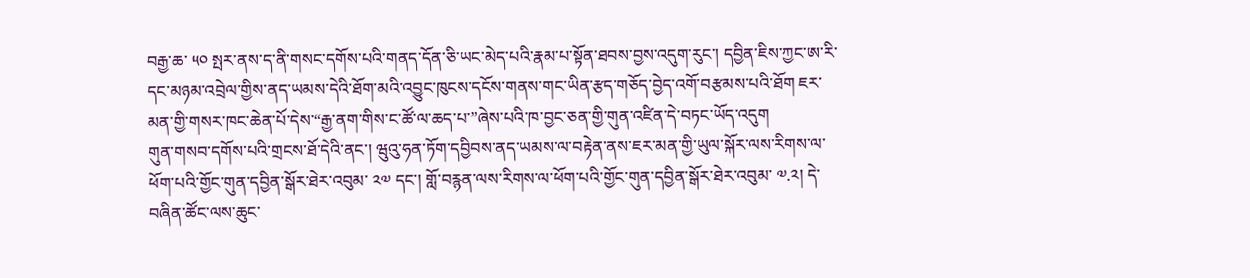བརྒྱ་ཆ་ ༥༠ སྤར་ནས་ད་ནི་གསང་དགོས་པའི་གནད་དོན་ཅི་ཡང་མེད་པའི་རྣམ་པ་སྟོན་ཐབས་བྱས་འདུག་རུང་། དབྱིན་ཇིས་ཀྱང་ཨ་རི་དང་མཉམ་འབྲེལ་གྱིས་ནད་ཡམས་དེའི་ཐོག་མའི་འབྱུང་ཁུངས་དངོས་གནས་གང་ཡིན་རྩད་གཅོད་བྱེད་འགོ་བརྩམས་པའི་ཐོག ཇར་མན་གྱི་གསར་ཁང་ཆེན་པོ་དེས་“རྒྱ་ནག་གིས་ང་ཚོ་ལ་ཆད་པ་”ཞེས་པའི་ཁ་བྱང་ཅན་གྱི་གུན་འཛིན་དེ་བཏང་ཡོད་འདུག
གུན་གསབ་དགོས་པའི་གྲངས་ཐོ་དེའི་ནང་། ཝུའུ་ཧན་ཏོག་དབྱིབས་ནད་ཡམས་ལ་བརྟེན་ནས་ཇར་མན་གྱི་ཡུལ་སྐོར་ལས་རིགས་ལ་ཕོག་པའི་གྱོང་གུན་དབྱིན་སྒོར་ཐེར་འབུམ་ ༢༧ དང་། གློ་བརྙན་ལས་རིགས་ལ་ཕོག་པའི་གྱོང་གུན་དབྱིན་སྒོར་ཐེར་འབུམ་ ༧.༢། དེ་བཞིན་ཚོང་ལས་ཆུང་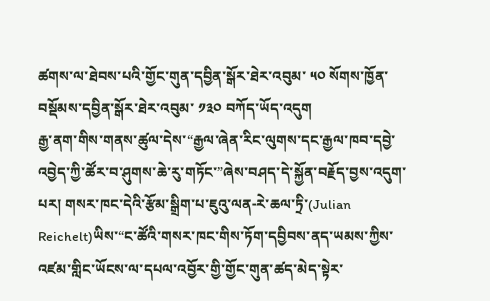ཚགས་ལ་ཐེབས་པའི་གྱོང་གུན་དབྱིན་སྒོར་ཐེར་འབུམ་ ༥༠ སོགས་ཁྱོན་བསྡོམས་དབྱིན་སྒོར་ཐེར་འབུམ་ ༡༣༠ བཀོད་ཡོད་འདུག
རྒྱ་ནག་གིས་གནས་ཚུལ་དེས་“རྒྱལ་ཞེན་རིང་ལུགས་དང་རྒྱལ་ཁབ་དབྱེ་འབྱེད་ཀྱི་ཚོར་བ་ཤུགས་ཆེ་རུ་གཏོང་”ཞེས་བཤད་དེ་སྐྱོན་བརྗོད་བྱས་འདུག་པར། གསར་ཁང་དེའི་རྩོམ་སྒྲིག་པ་ཇུའུ་ལན-རེ་ཆལ་ཏྲི་(Julian Reichelt)ཡིས་“ང་ཚོའི་གསར་ཁང་གིས་ཏོག་དབྱིབས་ནད་ཡམས་ཀྱིས་འཛམ་གླིང་ཡོངས་ལ་དཔལ་འབྱོར་གྱི་གྱོང་གུན་ཚད་མེད་སྟེར་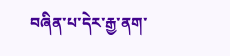བཞིན་པ་དེར་རྒྱ་ནག་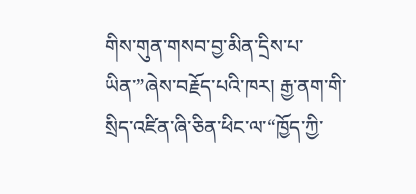གིས་གུན་གསབ་བྱ་མིན་དྲིས་པ་ཡིན་”ཞེས་བརྗོད་པའི་ཁར། རྒྱ་ནག་གི་སྲིད་འཛིན་ཞི་ཅིན་ཕིང་ལ་“ཁྱོད་ཀྱི་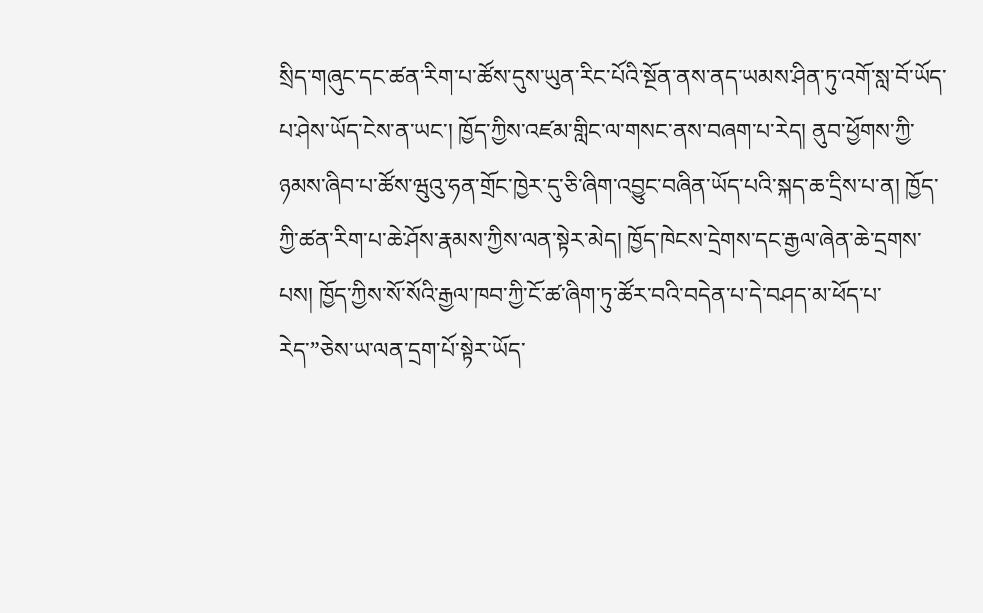སྲིད་གཞུང་དང་ཚན་རིག་པ་ཚོས་དུས་ཡུན་རིང་པོའི་སྔོན་ནས་ནད་ཡམས་ཤིན་ཏུ་འགོ་སླ་བོ་ཡོད་པ་ཤེས་ཡོད་ངེས་ན་ཡང་། ཁྱོད་ཀྱིས་འཛམ་གླིང་ལ་གསང་ནས་བཞག་པ་རེད། ནུབ་ཕྱོགས་ཀྱི་ཉམས་ཞིབ་པ་ཚོས་ཝུའུ་ཧན་གྲོང་ཁྱེར་དུ་ཅི་ཞིག་འབྱུང་བཞིན་ཡོད་པའི་སྐད་ཆ་དྲིས་པ་ན། ཁྱོད་ཀྱི་ཚན་རིག་པ་ཆེ་ཤོས་རྣམས་ཀྱིས་ལན་སྟེར་མེད། ཁྱོད་ཁེངས་དྲེགས་དང་རྒྱལ་ཞེན་ཆེ་དྲགས་པས། ཁྱོད་ཀྱིས་སོ་སོའི་རྒྱལ་ཁབ་ཀྱི་ངོ་ཚ་ཞིག་ཏུ་ཚོར་བའི་བདེན་པ་དེ་བཤད་མ་ཕོད་པ་རེད་”ཅེས་ཡ་ལན་དྲག་པོ་སྟེར་ཡོད་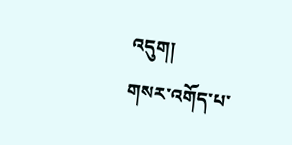འདུག།
གསར་འགོད་པ་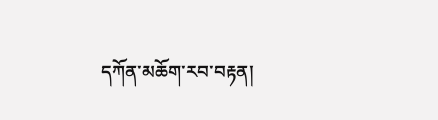དཀོན་མཆོག་རབ་བརྟན།